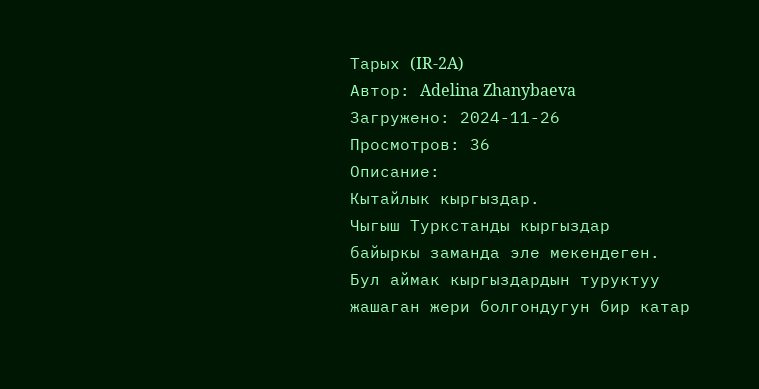Тарых (IR-2A)
Автор: Adelina Zhanybaeva
Загружено: 2024-11-26
Просмотров: 36
Описание:
Кытайлык кыргыздар.
Чыгыш Туркстанды кыргыздар
байыркы заманда эле мекендеген.
Бул аймак кыргыздардын туруктуу
жашаган жери болгондугун бир катар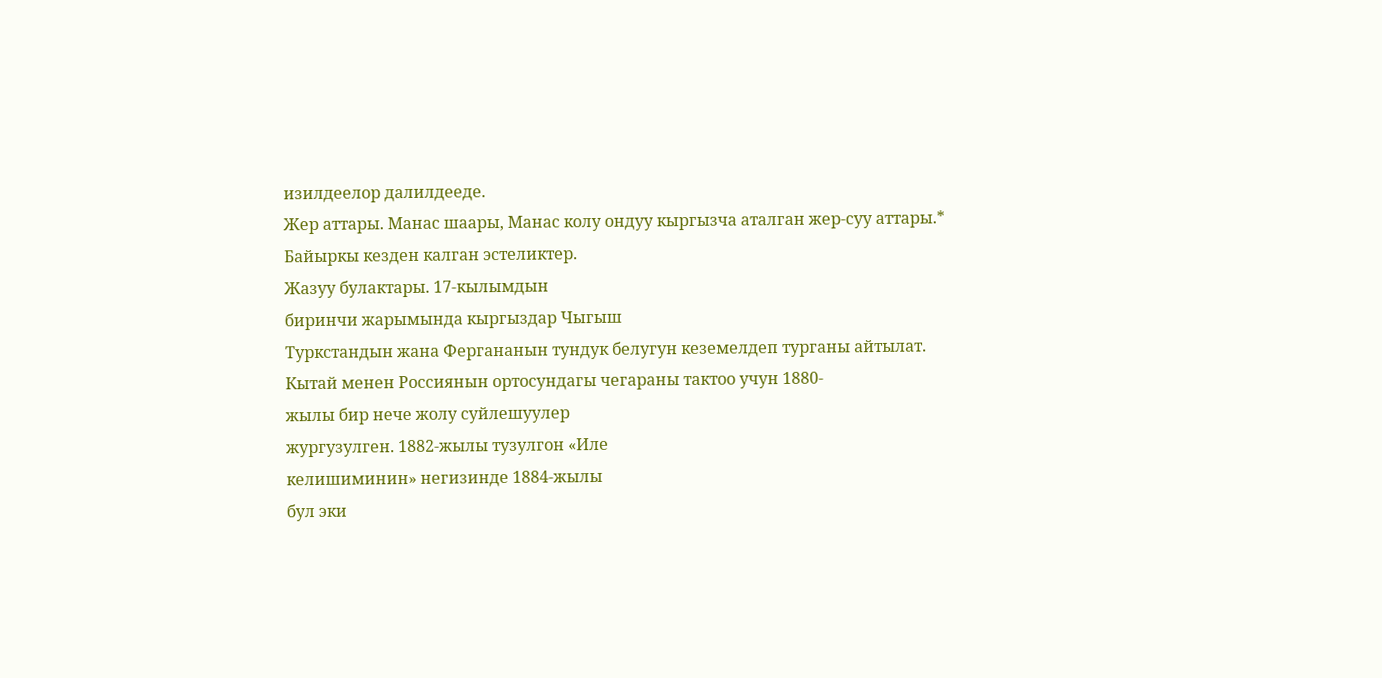изилдеелор далилдееде.
Жер аттары. Манас шаары, Манас колу ондуу кыргызча аталган жер-суу аттары.*
Байыркы кезден калган эстеликтер.
Жазуу булактары. 17-кылымдын
биринчи жарымында кыргыздар Чыгыш
Туркстандын жана Фергананын тундук белугун кеземелдеп турганы айтылат.
Кытай менен Россиянын ортосундагы чегараны тактоо учун 1880-
жылы бир нече жолу суйлешуулер
жургузулген. 1882-жылы тузулгон «Иле
келишиминин» негизинде 1884-жылы
бул эки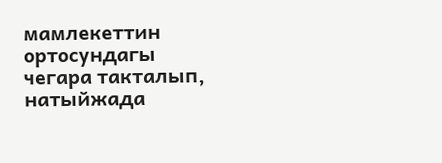мамлекеттин ортосундагы
чегара такталып, натыйжада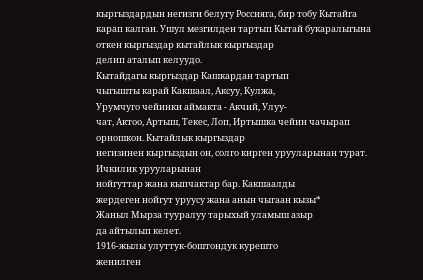кыргыздардын негизги белугу Россияга, бир тобу Кытайга карап калган. Ушул мезгилден тартып Кытай букаралыгына
откен кыргыздар кытайлык кыргыздар
делип аталып келуудо.
Кытайдагы кыргыздар Кашкардан тартып
чыгышты карай Какшаал, Аксуу, Кулжа,
Урумчуго чейинки аймакта - Акчий, Улуу-
чат, Актоо, Артыш, Текес, Лоп, Иртышка чейин чачырап орношкон. Кытайлык кыргыздар
негизинен кыргыздын он, солго кирген урууларынан турат. Ичкилик урууларынан
нойгуттар жана кыпчактар бар. Какшаалды
жердеген нойгут уруусу жана анын чыгаан кызы*
Жаныл Мырза тууралуу тарыхый уламыш азыр
да айтылып келет.
1916-жылы улуттук-боштондук курешто
женилген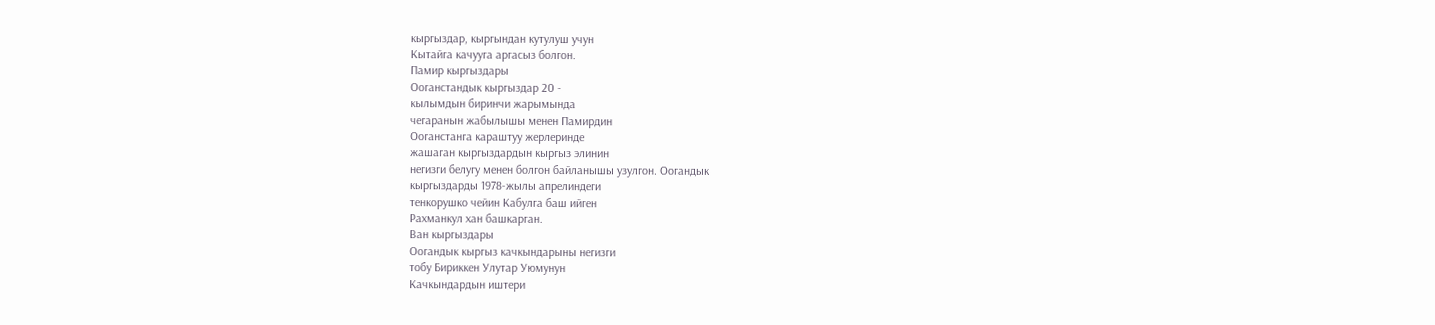кыргыздар, кыргындан кутулуш учун
Кытайга качууга аргасыз болгон.
Памир кыргыздары
Ооганстандык кыргыздар 20 -
кылымдын биринчи жарымында
чегаранын жабылышы менен Памирдин
Ооганстанга караштуу жерлеринде
жашаган кыргыздардын кыргыз элинин
негизги белугу менен болгон байланышы узулгон. Оогандык
кыргыздарды 1978-жылы апрелиндеги
тенкорушко чейин Кабулга баш ийген
Рахманкул хан башкарган.
Ван кыргыздары
Оогандык кыргыз качкындарыны негизги
тобу Бириккен Улутар Уюмунун
Качкындардын иштери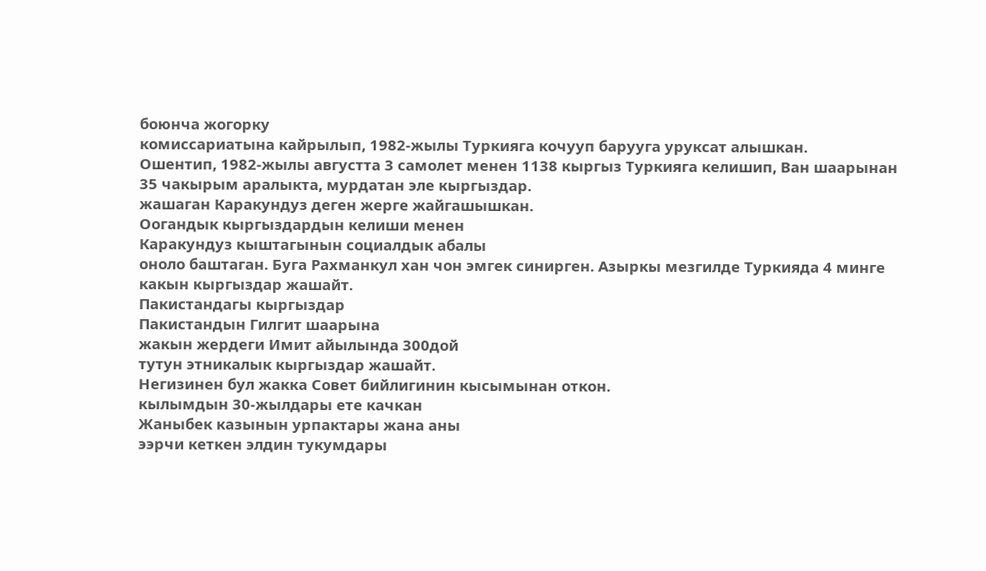боюнча жогорку
комиссариатына кайрылып, 1982-жылы Туркияга кочууп барууга уруксат алышкан.
Ошентип, 1982-жылы августта 3 самолет менен 1138 кыргыз Туркияга келишип, Ван шаарынан
35 чакырым аралыкта, мурдатан эле кыргыздар.
жашаган Каракундуз деген жерге жайгашышкан.
Оогандык кыргыздардын келиши менен
Каракундуз кыштагынын социалдык абалы
оноло баштаган. Буга Рахманкул хан чон эмгек синирген. Азыркы мезгилде Туркияда 4 минге
какын кыргыздар жашайт.
Пакистандагы кыргыздар
Пакистандын Гилгит шаарына
жакын жердеги Имит айылында 300дой
тутун этникалык кыргыздар жашайт.
Негизинен бул жакка Совет бийлигинин кысымынан откон.
кылымдын 30-жылдары ете качкан
Жаныбек казынын урпактары жана аны
ээрчи кеткен элдин тукумдары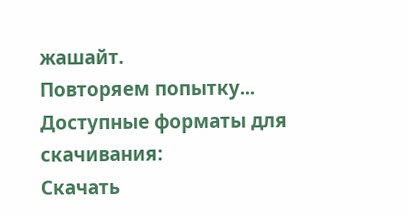жашайт.
Повторяем попытку...
Доступные форматы для скачивания:
Скачать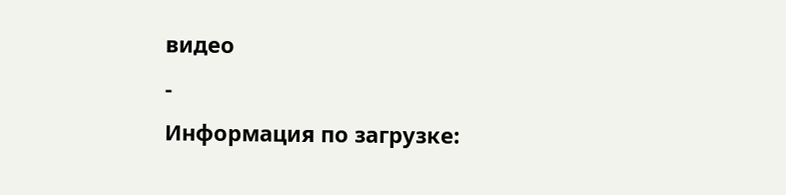видео
-
Информация по загрузке: